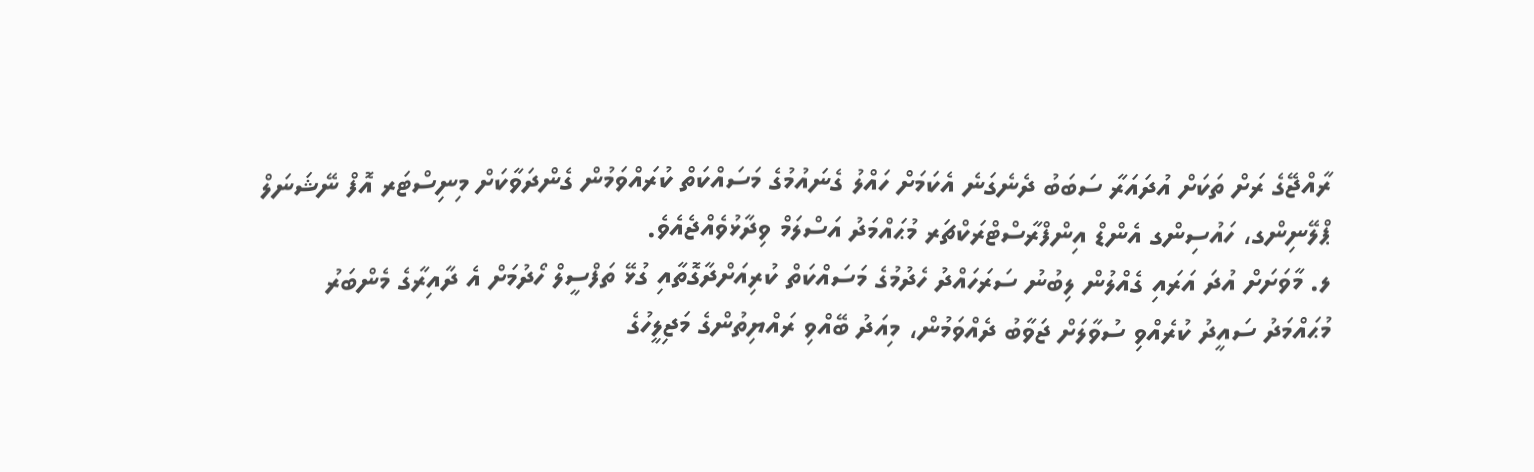ރާއްޖޭގެ ރަށް ތަކަށް އުދައަރާ ސަބަބު ދެނެގަނެ އެކަމަށް ހައްލު ގެނައުމުގެ މަސައްކަތް ކުރައްވަމުން ގެންދަވާކަށް މިނިސްޓަރ އޮފް ނޭޝަނަލް ޕްލޭނިންގ، ހައުސިންގ އެންޑް އިންފްރާސްޓްރަކްޗަރ މުޙައްމަދު އަސްލަމް ވިދާޅުވެއްޖެއެވެ.
ލ. މާވަށަށް އުދަ އަރައި ގެއްލުން ލިބުނު ސަރަހައްދު ހެދުމުގެ މަސައްކަތް ކުރިއަށްދާގޮތާއި ގުޅޭ ތަފްސީލް ހޯދުމަށް އެ ދާއިރާގެ މެންބަރު މުޙައްމަދު ސައީދު ކުރެއްވި ސުވާލަށް ޖަވާބު ދެއްވަމުން، މިއަދު ބޭއްވި ރައްޔިތުންގެ މަޖިލީހުގެ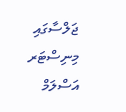ޖަލްސާގައި މިނިސްޓަރ އަސްލަމް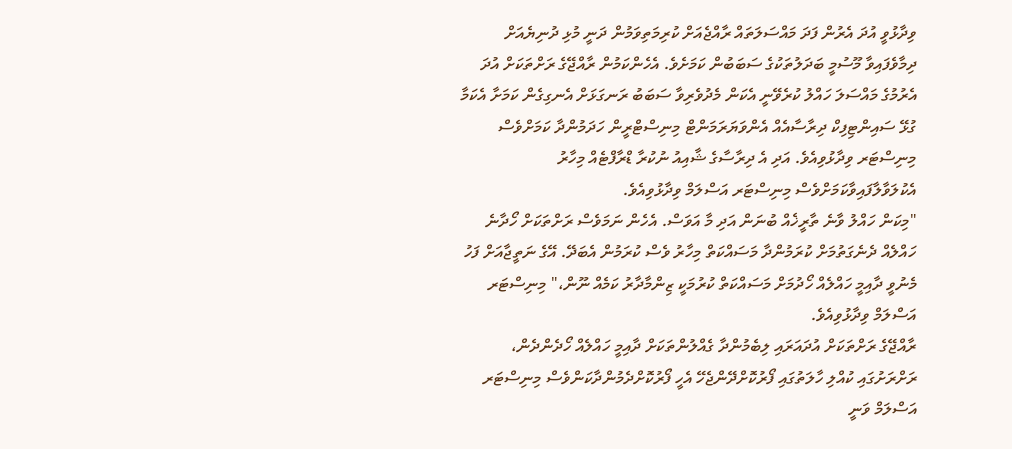ވިދާޅުވީ އުދަ އެރުން ފަދަ މައްސަލަތައް ރާއްޖެއަށް ކުރިމަތިވަމުން ދަނީ މުޅި ދުނިޔެއަށް ދިމާވެފައިވާ މޫސުމީ ބަދަލުތަކުގެ ސަބަބުން ކަމަށެވެ. އެހެންކަމުން ރާއްޖޭގެ ރަށްތަކަށް އުދަ އެރުމުގެ މައްސަލަ ހައްލު ކުރެވޭނީ އެކަން މެދުވެރިވާ ސަބަބު ރަނގަޅަށް އެނގިގެން ކަމަށާ އެކަމާ ގުޅޭ ސައިންޓިފިކް ދިރާސާއެއް އެންވަޔަރަމަންޓް މިނިސްޓްރީން ހަދަމުންދާ ކަމަށްވެސް މިނިސްޓަރ ވިދާޅުވިއެވެ. އަދި އެ ދިރާސާގެ ޝާއިއު ނުކުރާ ޑްރާފްޓެއް މިހާރު އެކުލަވާލާފައިވާކަމަށްވެސް މިނިސްޓަރ އަސްލަމް ވިދާޅުވިއެވެ.
"މިކަން ހައްލު ވާނެ ތާރީޚެއް ބުނަން އަދި މާ އަވަސް. އެހެން ނަމަވެސް ރަށްތަކަށް ހޯދާނެ ހައްލެއް ދެނެގަތުމަށް ކުރަމުންދާ މަސައްކަތް މިހާރު ވެސް ކުރަމުން އެބަދޭ. އޭގެ ނަތީޖާއަށް ފަހު މެނުވީ ދާއިމީ ހައްލެއް ހޯދުމަށް މަސައްކަތް ކުރުމަކީ ޒިންމާދާރު ކަމެއް ނޫން،" މިނިސްޓަރ އަސްލަމް ވިދާޅުވިއެވެ.
ރާއްޖޭގެ ރަށްތަކަށް އުދައަރައި ލިބެމުންދާ ގެއްލުންތަކަށް ދާއިމީ ހައްލެއް ހޯދެންދެން، ރަށްރަށުގައި ކުއްލި ހާލަތުގައި ފޯރުކޮށްދޭންޖެހޭ އެހީ ފޯރުކޮށްދެމުންދާކަންވެސް މިނިސްޓަރ އަސްލަމް ވަނީ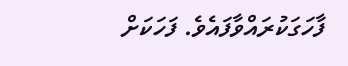ފާހަގަކުރައްވާފައެވެ. ފަހަކަށް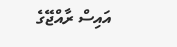އައިސް ރާއްޖޭގެ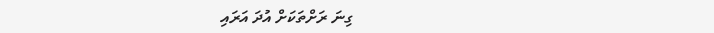ގިނަ ރަށްތަކަށް އުދަ އަރައި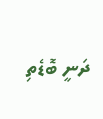ދަނީ ބޮޑެތި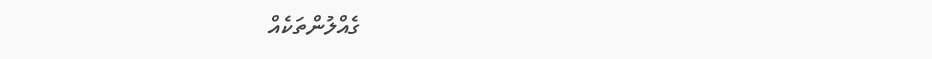ގެއްލުންތަކެއް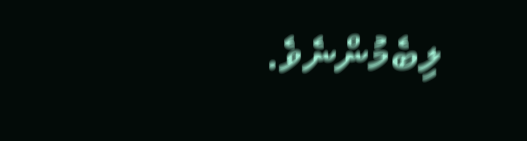ލިބެމުންނެވެ.